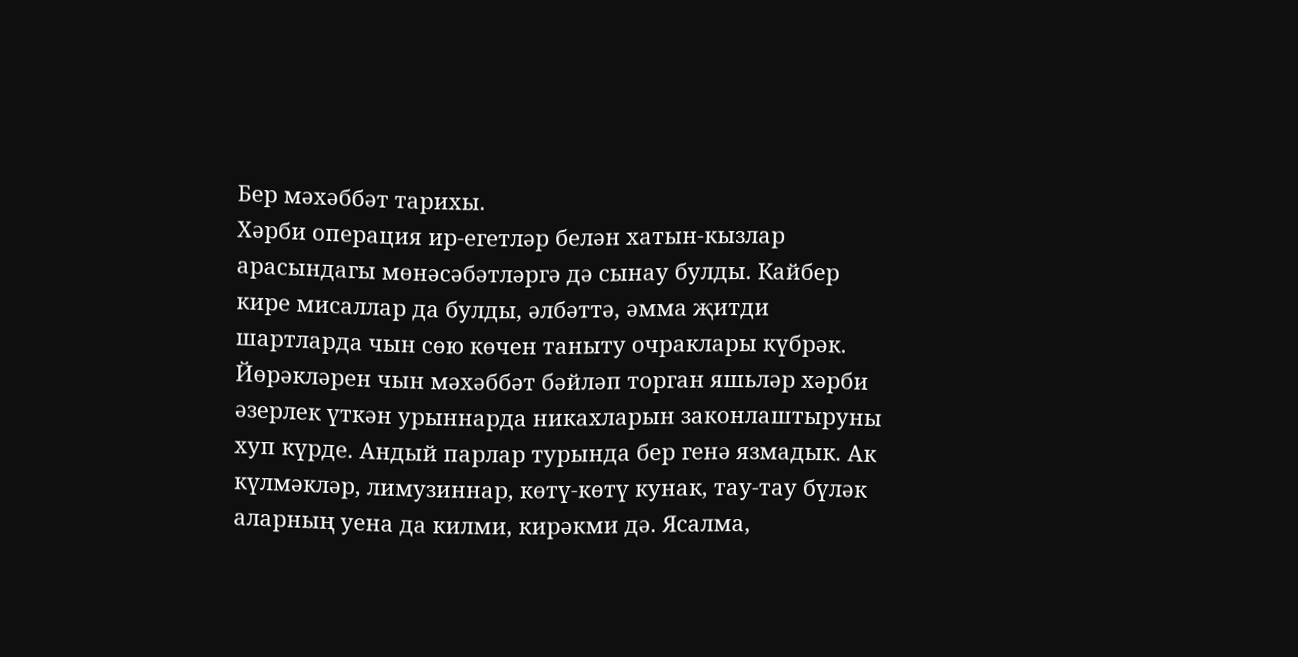Бер мәхәббәт тарихы.
Хәрби операция ир-егетләр белән хатын-кызлар арасындагы мөнәсәбәтләргә дә сынау булды. Кайбер кире мисаллар да булды, әлбәттә, әмма җитди шартларда чын сөю көчен таныту очраклары күбрәк.
Йөрәкләрен чын мәхәббәт бәйләп торган яшьләр хәрби әзерлек үткән урыннарда никахларын законлаштыруны хуп күрде. Андый парлар турында бер генә язмадык. Ак күлмәкләр, лимузиннар, көтү-көтү кунак, тау-тау бүләк аларның уена да килми, кирәкми дә. Ясалма,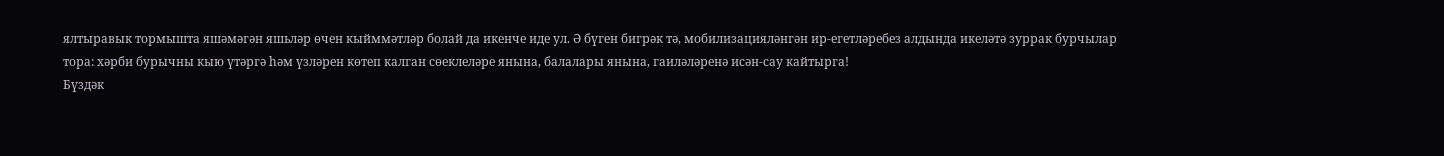ялтыравык тормышта яшәмәгән яшьләр өчен кыйммәтләр болай да икенче иде ул. Ә бүген бигрәк тә, мобилизацияләнгән ир-егетләребез алдында икеләтә зуррак бурчылар тора: хәрби бурычны кыю үтәргә һәм үзләрен көтеп калган сөеклеләре янына, балалары янына, гаиләләренә исән-сау кайтырга!
Бүздәк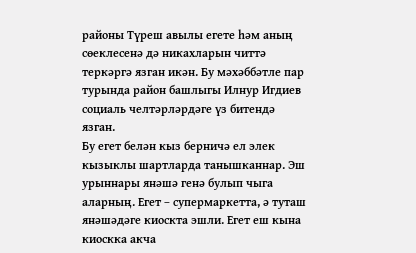районы Түреш авылы егете һәм аның сөеклесенә дә никахларын читтә теркәргә язган икән. Бу мәхәббәтле пар турында район башлыгы Илнур Игдиев социаль челтәрләрдәге үз битендә язган.
Бу егет белән кыз берничә ел элек кызыклы шартларда танышканнар. Эш урыннары янәшә генә булып чыга аларның. Егет – супермаркетта, ә туташ янәшәдәге киоскта эшли. Егет еш кына киоскка акча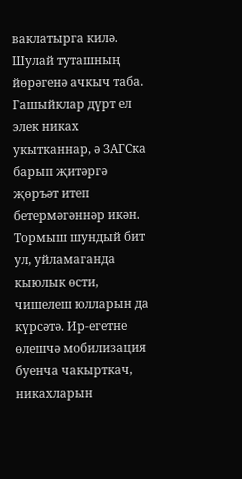ваклатырга килә. Шулай туташның йөрәгенә ачкыч таба. Гашыйклар дүрт ел элек никах укытканнар, ә ЗАГСка барып җитәргә җөръәт итеп бетермәгәннәр икән. Тормыш шундый бит ул, уйламаганда кыюлык өсти, чишелеш юлларын да күрсәтә. Ир-егетне өлешчә мобилизация буенча чакырткач, никахларын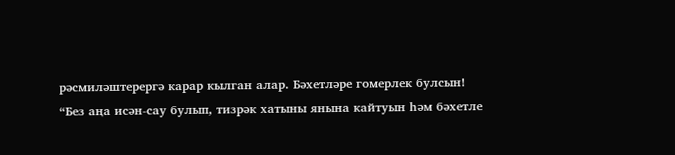рәсмиләштерергә карар кылган алар. Бәхетләре гомерлек булсын!
“Без аңа исән-сау булып, тизрәк хатыны янына кайтуын һәм бәхетле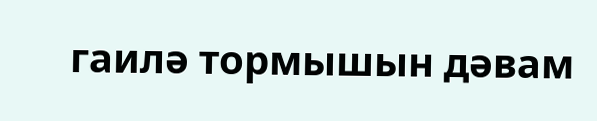гаилә тормышын дәвам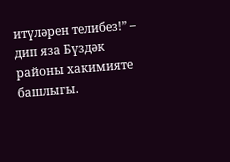итүләрен телибез!” – дип яза Бүздәк районы хакимияте башлыгы.